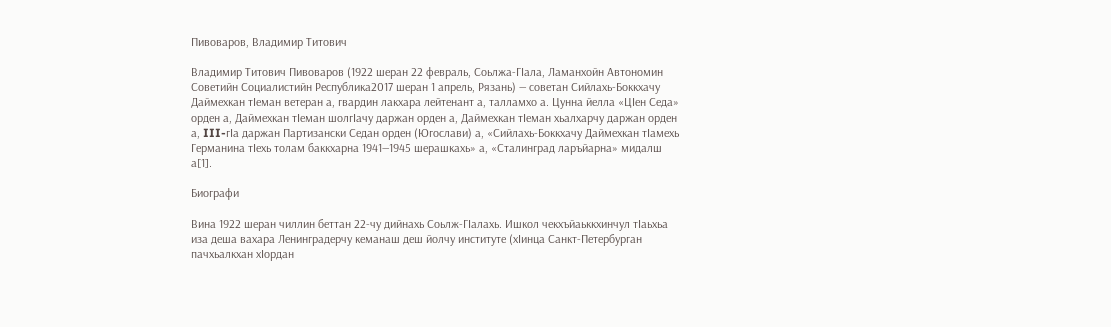Пивоваров, Владимир Титович

Владимир Титович Пивоваров (1922 шеран 22 февраль, Соьлжа-ГӀала, Ламанхойн Автономин Советийн Социалистийн Республика2017 шеран 1 апрель, Рязань) — советан Сийлахь-Боккхачу Даймехкан тӀеман ветеран а, гвардин лакхара лейтенант а, талламхо а. Цунна йелла «ЦӀен Седа» орден а, Даймехкан тӀеман шолгӀачу даржан орден а, Даймехкан тӀеман хьалхарчу даржан орден а, III-гӀа даржан Партизански Седан орден (Югослави) а, «Сийлахь-Боккхачу Даймехкан тӀамехь Германина тӀехь толам баккхарна 1941—1945 шерашкахь» а, «Сталинград ларъйарна» мидалш а[1].

Биографи

Вина 1922 шеран чиллин беттан 22-чу дийнахь Соьлж-ГӀалахь. Ишкол чекхъйаьккхинчул тӀаьхьа иза деша вахара Ленинградерчу кеманаш деш йолчу институте (хӀинца Санкт-Петербурган пачхьалкхан хӀордан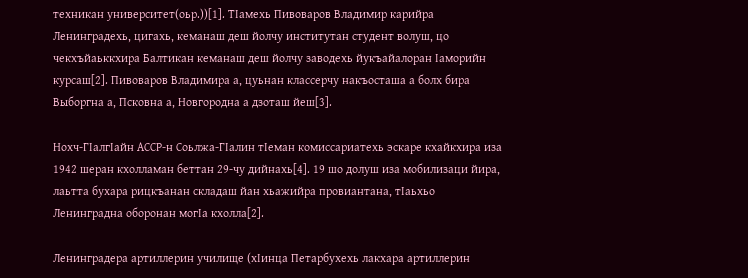техникан университет(оьр.))[1]. ТӀамехь Пивоваров Владимир карийра Ленинградехь, цигахь, кеманаш деш йолчу институтан студент волуш, цо чекхъйаьккхира Балтикан кеманаш деш йолчу заводехь йукъайалоран Ӏаморийн курсаш[2]. Пивоваров Владимира а, цуьнан классерчу накъосташа а болх бира Выборгна а, Псковна а, Новгородна а дзоташ йеш[3].

Нохч-ГӀалгӀайн АССР-н Соьлжа-ГӀалин тӀеман комиссариатехь эскаре кхайкхира иза 1942 шеран кхолламан беттан 29-чу дийнахь[4]. 19 шо долуш иза мобилизаци йира, лаьтта бухара рицкъанан складаш йан хьажийра провиантана, тӀаьхьо Ленинградна оборонан могӀа кхолла[2].

Ленинградера артиллерин училище (хӀинца Петарбухехь лакхара артиллерин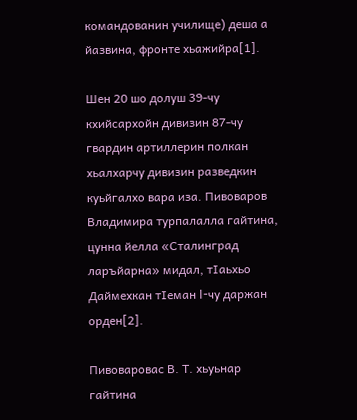командованин училище) деша а йазвина, фронте хьажийра[1].

Шен 20 шо долуш 39-чу кхийсархойн дивизин 87-чу гвардин артиллерин полкан хьалхарчу дивизин разведкин куьйгалхо вара иза. Пивоваров Владимира турпалалла гайтина, цунна йелла «Сталинград ларъйарна» мидал, тӀаьхьо Даймехкан тӀеман I-чу даржан орден[2].

Пивоваровас В. Т. хьуьнар гайтина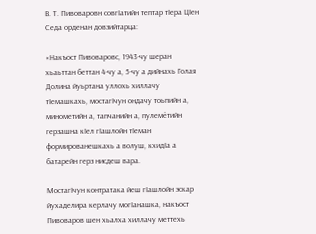В. Т. Пивоваровн совгӀатийн тептар тӀера ЦӀен Седа орденан довзийтарца:

«Накъост Пивоваровс, 1943-чу шеран хьаьттан беттан 4-чу а, 5-чу а дийнахь Голая Долина йуьртана уллохь хиллачу тӀемашкахь, мостагӀчун ондачу тоьпийн а, минометийн а, тапчанийн а, пулемётийн герзашна кӀел гӀашлойн тӀеман формированешкахь а волуш, кхидӀа а батарейн герз нисдеш вара.

МостагӀчун контратака йеш гӀашлойн эскар йухаделира керлачу могӀанашка, накъост Пивоваров шен хьалха хиллачу меттехь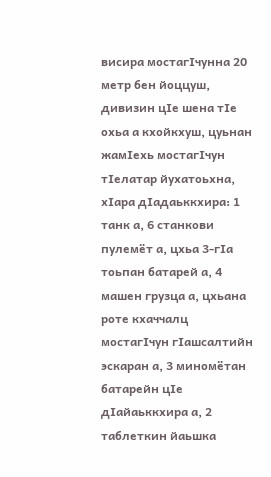висира мостагӀчунна 20 метр бен йоццуш, дивизин цӀе шена тӀе охьа а кхойкхуш, цуьнан жамӀехь мостагӀчун тӀелатар йухатоьхна, хӀара дӀадаьккхира: 1 танк а, 6 станкови пулемёт а, цхьа 3-гӀа тоьпан батарей а, 4 машен грузца а, цхьана роте кхаччалц мостагӀчун гӀашсалтийн эскаран а, 3 миномётан батарейн цӀе дӀайаьккхира а, 2 таблеткин йаьшка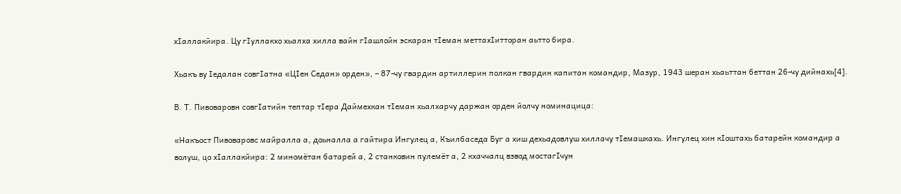хӀаллакйира. Цу гӀуллакхо хьалха хилла вайн гӀашлойн эскаран тӀеман меттахӀитторан аьтто бира.

Хьакъ ву Ӏедалан совгӀатна «ЦӀен Седан» орден», – 87-чу гвардин артиллерин полкан гвардин капитан командир, Мазур, 1943 шеран хьаьттан беттан 26-чу дийнахь[4].

В. Т. Пивоваровн совгӀатийн тептар тӀера Даймехкан тӀеман хьалхарчу даржан орден йолчу номинацица:

«Накъост Пивоваровс майралла а, доьналла а гайтира Ингулец а, Къилбаседа Буг а хиш дехьадовлуш хиллачу тӀемашкахь. Ингулец хин кӀоштахь батарейн командир а волуш, цо хӀаллакйира: 2 миномётан батарей а, 2 станковин пулемёт а, 2 кхаччалц взвод мостагӀчун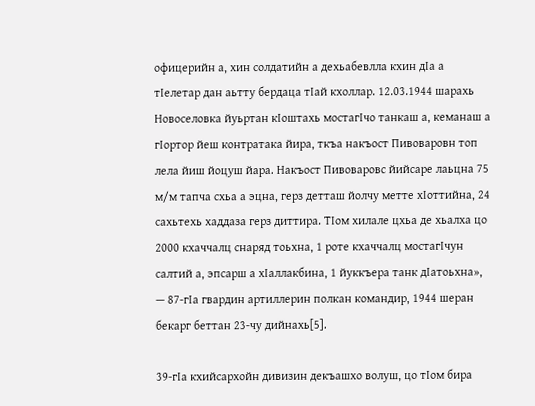офицерийн а, хин солдатийн а дехьабевлла кхин дӀа а тӀелетар дан аьтту бердаца тӀай кхоллар. 12.03.1944 шарахь Новоселовка йуьртан кӀоштахь мостагӀчо танкаш а, кеманаш а гӀортор йеш контратака йира, ткъа накъост Пивоваровн топ лела йиш йоцуш йара. Накъост Пивоваровс йийсаре лаьцна 75 м/м тапча схьа а эцна, герз детташ йолчу метте хӀоттийна, 24 сахьтехь хаддаза герз диттира. ТӀом хилале цхьа де хьалха цо 2000 кхаччалц снаряд тоьхна, 1 роте кхаччалц мостагӀчун салтий а, эпсарш а хӀаллакбина, 1 йуккъера танк дӀатоьхна», — 87-гӀа гвардин артиллерин полкан командир, 1944 шеран бекарг беттан 23-чу дийнахь[5].

39-гӀа кхийсархойн дивизин декъашхо волуш, цо тӀом бира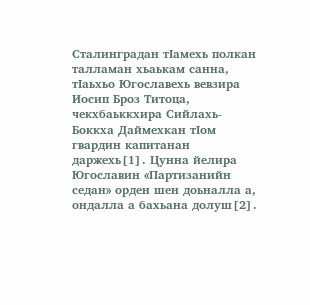Сталинградан тӀамехь полкан талламан хьаькам санна, тӀаьхьо Югославехь вевзира Иосип Броз Титоца, чекхбаьккхира Сийлахь-Боккха Даймехкан тӀом гвардин капитанан даржехь[1]. Цунна йелира Югославин «Партизанийн седан» орден шен доьналла а, ондалла а бахьана долуш[2].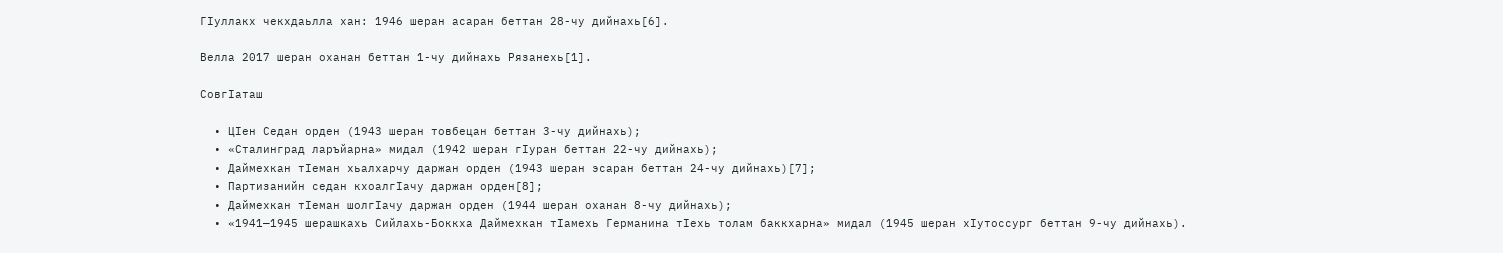ГӀуллакх чекхдаьлла хан: 1946 шеран асаран беттан 28-чу дийнахь[6].

Велла 2017 шеран оханан беттан 1-чу дийнахь Рязанехь[1].

СовгӀаташ

  • ЦӀен Седан орден (1943 шеран товбецан беттан 3-чу дийнахь);
  • «Сталинград ларъйарна» мидал (1942 шеран гӀуран беттан 22-чу дийнахь);
  • Даймехкан тӀеман хьалхарчу даржан орден (1943 шеран эсаран беттан 24-чу дийнахь)[7];
  • Партизанийн седан кхоалгӀачу даржан орден[8];
  • Даймехкан тӀеман шолгӀачу даржан орден (1944 шеран оханан 8-чу дийнахь);
  • «1941—1945 шерашкахь Сийлахь-Боккха Даймехкан тӀамехь Германина тӀехь толам баккхарна» мидал (1945 шеран хӀутоссург беттан 9-чу дийнахь).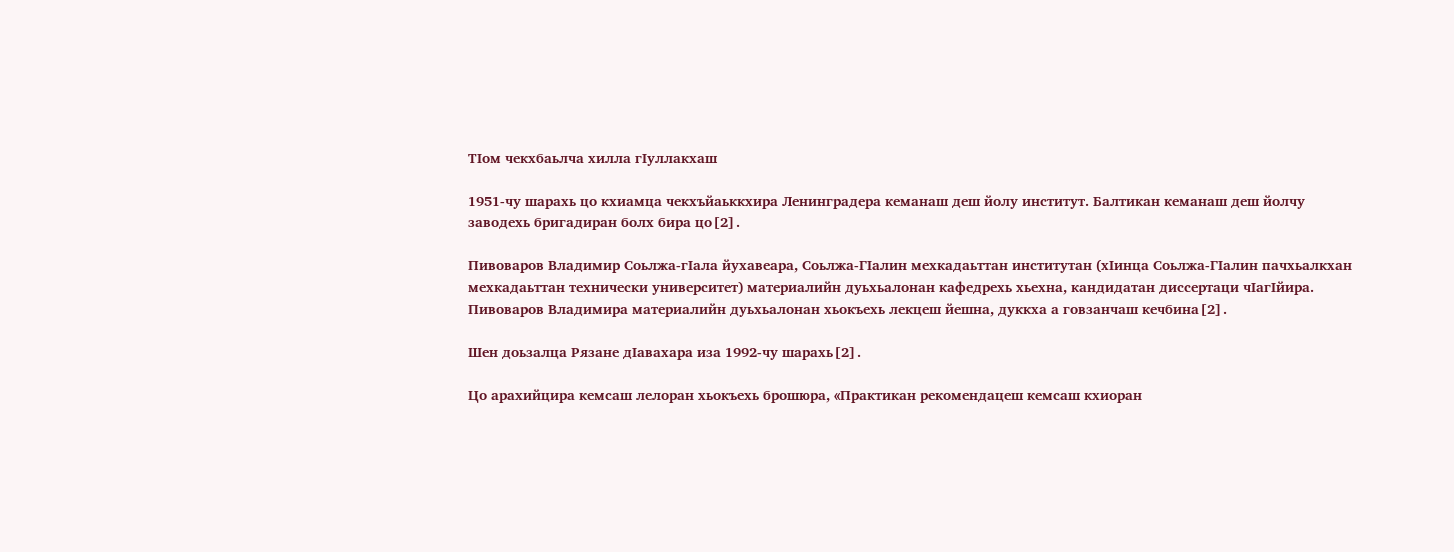ТӀом чекхбаьлча хилла гӀуллакхаш

1951-чу шарахь цо кхиамца чекхъйаьккхира Ленинградера кеманаш деш йолу институт. Балтикан кеманаш деш йолчу заводехь бригадиран болх бира цо[2].

Пивоваров Владимир Соьлжа-гӀала йухавеара, Соьлжа-ГӀалин мехкадаьттан институтан (хӀинца Соьлжа-ГӀалин пачхьалкхан мехкадаьттан технически университет) материалийн дуьхьалонан кафедрехь хьехна, кандидатан диссертаци чӀагӀйира. Пивоваров Владимира материалийн дуьхьалонан хьокъехь лекцеш йешна, дуккха а говзанчаш кечбина[2].

Шен доьзалца Рязане дӀавахара иза 1992-чу шарахь[2].

Цо арахийцира кемсаш лелоран хьокъехь брошюра, «Практикан рекомендацеш кемсаш кхиоран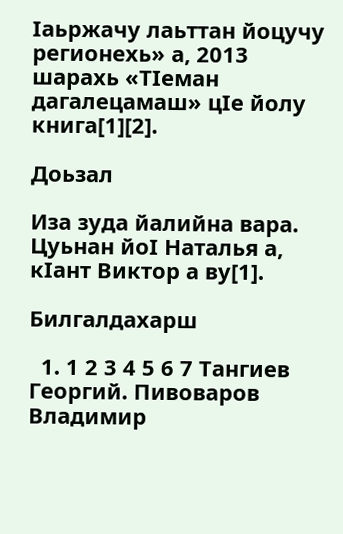Ӏаьржачу лаьттан йоцучу регионехь» а, 2013 шарахь «ТӀеман дагалецамаш» цӀе йолу книга[1][2].

Доьзал

Иза зуда йалийна вара. Цуьнан йоӀ Наталья а, кӀант Виктор а ву[1].

Билгалдахарш

  1. 1 2 3 4 5 6 7 Тангиев Георгий. Пивоваров Владимир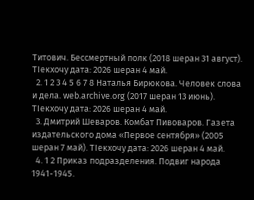Титович. Бессмертный полк (2018 шеран 31 август). ТӀекхочу дата: 2026 шеран 4 май.
  2. 1 2 3 4 5 6 7 8 Наталья Бирюкова. Человек слова и дела. web.archive.org (2017 шеран 13 июнь). ТӀекхочу дата: 2026 шеран 4 май.
  3. Дмитрий Шеваров. Комбат Пивоваров. Газета издательского дома «Первое сентября» (2005 шеран 7 май). ТӀекхочу дата: 2026 шеран 4 май.
  4. 1 2 Приказ подразделения. Подвиг народа 1941-1945.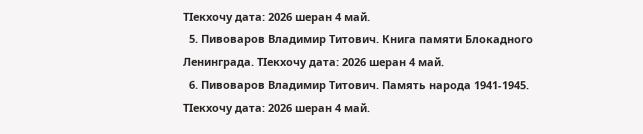ТӀекхочу дата: 2026 шеран 4 май.
  5. Пивоваров Владимир Титович. Книга памяти Блокадного Ленинграда. ТӀекхочу дата: 2026 шеран 4 май.
  6. Пивоваров Владимир Титович. Память народа 1941-1945. ТӀекхочу дата: 2026 шеран 4 май.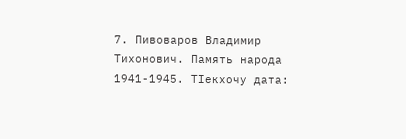7. Пивоваров Владимир Тихонович. Память народа 1941-1945. ТӀекхочу дата: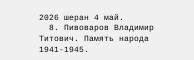2026 шеран 4 май.
  8. Пивоваров Владимир Титович. Память народа 1941-1945.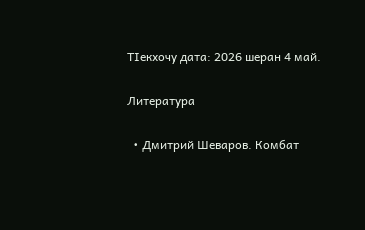ТӀекхочу дата: 2026 шеран 4 май.

Литература

  • Дмитрий Шеваров. Комбат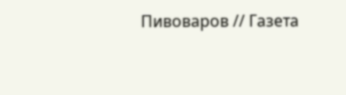Пивоваров // Газета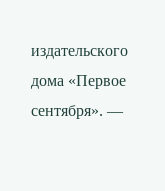издательского дома «Первое сентября». —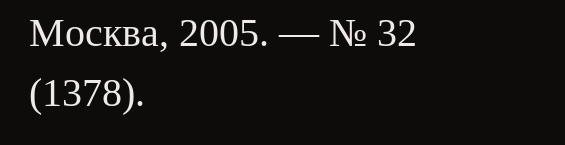Москва, 2005. — № 32 (1378).